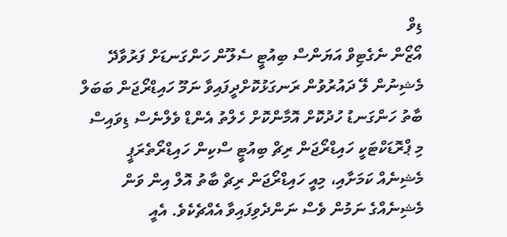ޑިވް
އޯޒޯން ނެގެޓިވް އަޔަންސް ބިއުޓީ ސެލޫން ހަންގަނޑަށް ފަރުވާދޭ މެޝިނުން ލޭ ދައުރުވުން ރަނގަޅުކޮށްދީފައިވާ ނަމޫ ހައިޑްރޯޖަން ބަބަލް ބާތު ހަންގަނޑު ހުދުކޮށް އޮމާންކޮށް ހެލްތު އެންޑް ވެލްނެސް ޑިވައިސް
މި ޕްރޮޑަކްޓަކީ ހައިޑްރޯޖަން ރިޗް ބިއުޓީ ސްކިން ހައިޑްރޯތެރަޕީ މެޝިނެއް ކަމަށާއި، މިއީ ހައިޑްރޯޖަން ރިޗް ބާތު އޮލް އިން ވަން މެޝިނެއްގެ ނަމުން ވެސް ނަންދެވިފައިވާ އެއްޗެކެވެ. އެއީ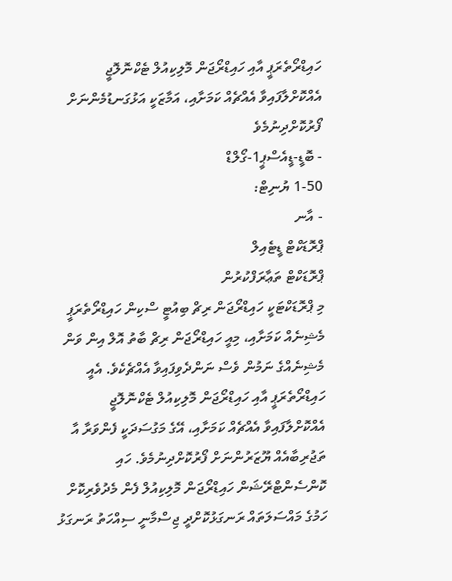ހައިޑްރޯތެރަޕީ އާއި ހައިޑްރޯޖަން މޮލިކިއުލް ޓެކްނޮލޮޖީ އެއްކޮށްލާފައިވާ އެއްޗެއް ކަމަށާއި، އަމާޒަކީ އަޅުގަނޑުމެންނަށް ފޯރުކޮށްދިނުމެވެ
- ބޮޑީ-ޑީއެސްޕީ1-ގޯލްޑް
1-50 ޔުނިޓް:
- އާނ
ޕްރޮޑަކްޓް ޑީޓެއިލް
ޕްރޮޑަކްޓް ތަޢާރަފްކުރުން
މި ޕްރޮޑަކްޓަކީ ހައިޑްރޯޖަން ރިޗް ބިއުޓީ ސްކިން ހައިޑްރޯތެރަޕީ މެޝިނެއް ކަމަށާއި، މިއީ ހައިޑްރޯޖަން ރިޗް ބާތު އޮލް އިން ވަން މެޝިނެއްގެ ނަމުން ވެސް ނަންދެވިފައިވާ އެއްޗެކެވެ. އެއީ ހައިޑްރޯތެރަޕީ އާއި ހައިޑްރޯޖަން މޮލިކިއުލް ޓެކްނޮލޮޖީ އެއްކޮށްލާފައިވާ އެއްޗެއް ކަމަށާއި، އޭގެ މަގުސަދަކީ ފެންވަރާ އާ ތަޖުރިބާއެއް ޔޫޒަރުންނަށް ފޯރުކޮށްދިނުމެވެ. ހައި ކޮންސެންޓްރޭޝަން ހައިޑްރޯޖަން މޮލިކިއުލް ފެން މެދުވެރިކޮށް ހަމުގެ މައްސަލަތައް ރަނގަޅުކޮށްދީ ޖިސްމާނީ ސިއްހަތު ރަނގަޅު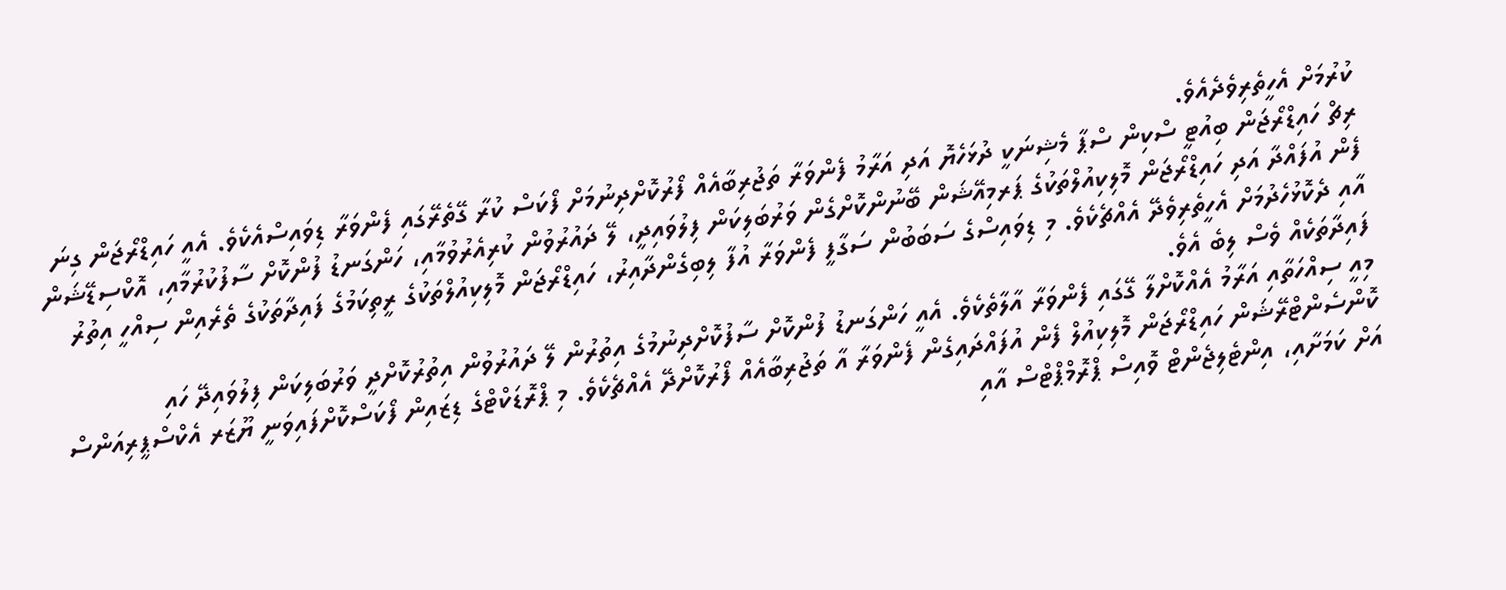ކުރުމަށް އެހީތެރިވެދެއެވެ.
ރިޗް ހައިޑްރޯޖަން ބިއުޓީ ސްކިން ސްޕާ މެޝިނަކީ ދުޅަހެޔޮ އަދި އަރާމު ފެންވަރާ ތަޖުރިބާއެއް ފޯރުކޮށްދިނުމަށް ފޯކަސް ކުރާ ގޭތެރޭގައި ފެންވަރާ ޑިވައިސްއެކެވެ. އެއީ ހައިޑްރޯޖަން ގިނަ ފެން އުފައްދާ އަދި ހައިޑްރޯޖަން މޮލިކިއުލްތަކުގެ ޕަރމިއޭޝަން ބޭނުންކޮށްގެން ވަރުބަލިކަން ފިލުވައިދީ، ލޭ ދައުރުވުން ކުރިއެރުވުމާއި، ހަންގަނޑު ފުންކޮށް ސާފުކުރުމާއި، އޮކްސިޑޭޝަން އާއި ދެކޮޅުހެދުމަށް އެހީތެރިވެދޭ އެއްޗެކެވެ. މި ޑިވައިސްގެ ސަބަބުން ސަގާފީ ފެންވަރާ އުފާ ލިބިގެންދާއިރު، ހައިޑްރޯޖަން މޮލިކިއުލްތަކުގެ ރީތިކަމުގެ ފައިދާތަކުގެ ތެރެއިން ސިއްހީ އިތުރު ފައިދާތަކެއް ވެސް ލިބެ އެވެ.
މިއީ ސިއްހަތާއި އަރާމު އެއްކޮށްލާ ގޭގައި ފެންވަރާ އާލާތެކެވެ. އެއީ ހަންގަނޑު ފުންކޮށް ސާފުކޮށްދިނުމުގެ އިތުރުން ލޭ ދައުރުވުން އިތުރުކޮށްދީ ވަރުބަލިކަން ފިލުވައިދޭ ހައި ކޮންސެންޓްރޭޝަން ހައިޑްރޯޖަން މޮލިކިއުލް ފެން އުފައްދައިގެން ފެންވަރާ އާ ތަޖުރިބާއެއް ފޯރުކޮށްދޭ އެއްޗެކެވެ. މި ޕްރޮޑަކްޓްގެ ޑިޒައިން ފޯކަސްކޮށްފައިވަނީ ޔޫޒަރ އެކްސްޕީރިއަންސް އަށް ކަމަށާއި، އިންޓެލިޖެންޓް ވޮއިސް ޕްރޮމްޕްޓްސް އާއި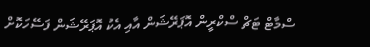ސްމާޓް ޓަޗް ސްކްރީން އޮޕަރޭޝަން އާއި އެކު އޮޕަރޭޝަން ފަސޭހަކޮށް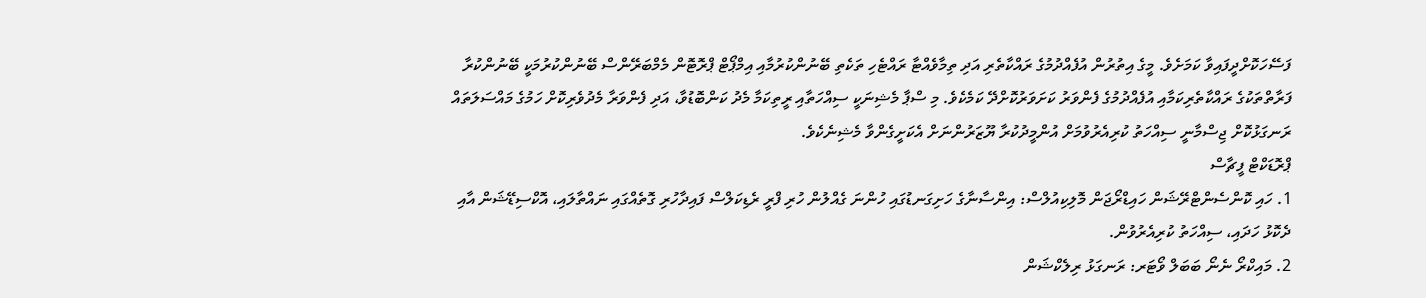ފަސޭހަކޮށްދީފައިވާ ކަމަށެވެ. މީގެ އިތުރުން އުފެއްދުމުގެ ރައްކާތެރި އަދި ތިމާވެއްޓާ ރައްޓެހި ތަކެތި ބޭނުންކުރުމާއި އިމްޕޯޓް ޕްރޮޓޮން މެމްބަރޭންސް ބޭނުންކުރުމަކީ ބޭނުންކުރާ ފަރާތްތަކުގެ ރައްކާތެރިކަމާއި އުފެއްދުމުގެ ފެންވަރު ކަށަވަރުކޮށްދޭ ކަމެކެވެ. މި ސްޕާ މެޝިނަކީ ސިއްހަތާއި ރީތިކަމާ މެދު ކަންބޮޑުވާ، އަދި ފެންވަރާ މެދުވެރިކޮށް ހަމުގެ މައްސަލަތައް ރަނގަޅުކޮށް ޖިސްމާނީ ސިއްހަތު ކުރިއެރުވުމަށް އުންމީދުކުރާ ޔޫޒަރުންނަށް އެކަށީގެންވާ މެޝިނެކެވެ.
ޕްރޮޑަކްޓް ފީޗާސް
1. ހައި ކޮންސެންޓްރޭޝަން ހައިޑްރޯޖަން މޮލިކިއުލްސް: އިންސާނާގެ ހަށިގަނޑުގައި ހުންނަ ގެއްލުން ހުރި ފްރީ ރެޑިކަލްސް ފައިދާހުރި ގޮތެއްގައި ނައްތާލައި، އޮކްސިޑޭޝަން އާއި ދެކޮޅު ހަދައި، ސިއްހަތު ކުރިއެރުވުން.
2. މައިކްރޯ ނެނޯ ބަބަލް ވޯޓަރ: ރަނގަޅު ރިލެކްޝަން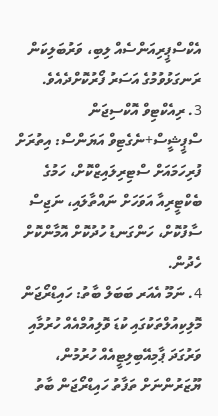އެކްސްޕީރިއަންސެއް ލިބި، ވަރުބަލިކަން ރަނގަޅުވުމުގެ އަސަރު ފޯރުކޮށްދެއެވެ.
3. ރިއެކްޓިވް އޮކްސިޖަން ސްޕީޝީސް+ނެގެޓިވް އަޔަންސް: އިތުރަށް ފުރިހަމައަށް ސްޓިރިލައިޒްކޮށް، ހަމުގެ ބެކްޓީރިއާ އަވަހަށް ނައްތާލައި، ނަޖިސް ސާފުކޮށް، ހަންގަނޑު ހުދުކޮށް އޮމާންކޮށް ހެދުން.
4. ނަމޫ އެއަރ ބަބަލް ބާތު: ހައިޑްރޯޖަން މޮލިކިއުލްތަކުގައި ކުޑަ ވޮލިއުމްއެއް ހުރުމާއި ވަރުގަދަ ޕާމިއޭބިލިޓީއެއް ހުރުމުން، ޔޫޒަރުންނަށް ތަފާތު ހައިޑްރޯޖަން ބާތު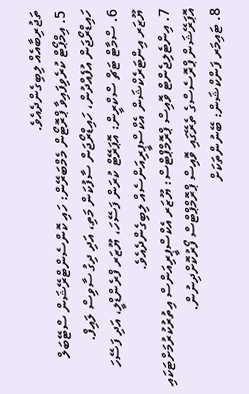ތަޖުރިބާއެއް ލިބިގެންދެއެވެ.
5. އިމްޕޯޓް ކުރެވިފައިވާ ޕްރޮޓޯން މެމްބަރޭން: ހައި ކޮންސެންޓްރޭޝަން ސްޓޭބަލް ހައިޑްރޯޖަން އުފެއްދުން، ހައިޑްރޯޖަން ސާފުކަން މަތި، އަދި ދިގު ސާވިސް ލައިފް.
6. ސްމާޓް ޓަޗް ސްކްރީން: އޮޕަރޭޓް ކުރަން ފަސޭހަ، ޔޫޒަރ ފްރެންޑްލީ، އަދި ފަސޭހަ ޔޫޒަރ އިންޓަރެކްޝަން އެކްސްޕީރިއަންސެއް ލިބިގެންދެއެވެ.
7. އިންޓެލިޖެންޓް ވޮއިސް ޕްރޮމްޕްޓްސް: ޔޫޒަރ އެކްސްޕީރިއަންސް އިތުރުކުރުމަށްޓަކައި އޮޕަރޭޝަން ޕްރޮސެސްގެ ތެރޭގައި ވޮއިސް ޕްރޮމްޕްޓްސް ފޯރުކޮށްދިނުން.
8. ޓައިމަރ ފަންކްޝަން: ބޭނުންތަކަށް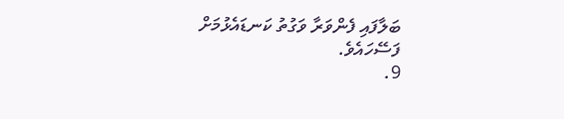ބަލާފައި ފެންވަރާ ވަގުތު ކަނޑައެޅުމަށް ފަސޭހައެވެ.
9.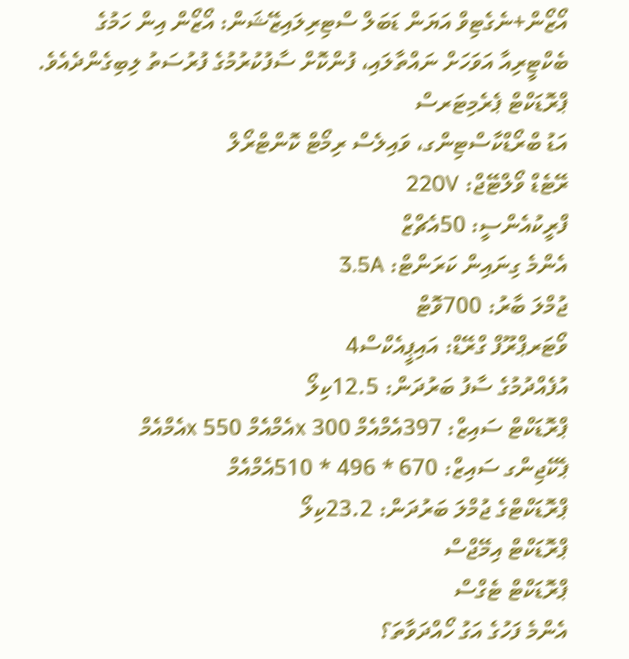އޯޒޯން+ނެގެޓިވް އަޔަން ޑަބަލް ސްޓިރިލައިޒޭޝަން: އޯޒޯން އިން ހަމުގެ ބެކްޓީރިއާ އަވަހަށް ނައްތާލައި، ފުންކޮށް ސާފުކުރުމުގެ ފުރުސަތު ލިބިގެންދެއެވެ.
ޕްރޮޑަކްޓް ޕެރެމިޓަރސް
އަޑު ބްރޯޑްކާސްޓިންގ، ވައިލެސް ރިމޯޓް ކޮންޓްރޯލް
ރޭޓެޑް ވޯލްޓޭޖް: 220V
ފްރީކުއެންސީ: 50އެޗްޒް
އެންމެ ގިނައިން ކަރަންޓް: 3.5A
ޖުމްލަ ބާރު: 700ވޮޓް
ވޯޓަރޕްރޫފް ގްރޭޑް: އައިޕީއެކްސް4
އުފެއްދުމުގެ ސާފު ބަރުދަން: 12.5ކިލޯ
ޕްރޮޑަކްޓް ސައިޒް: 397އެމްއެމް x 300އެމްއެމް x 550އެމްއެމް
ޕެކޭޖިންގ ސައިޒް: 670 * 496 * 510އެމްއެމް
ޕްރޮޑަކްޓްގެ ޖުމްލަ ބަރުދަން: 23.2ކިލޯ
ޕްރޮޑަކްޓް އިމޭޖްސް
ޕްރޮޑަކްޓް ޓެގްސް
އެންމެ ފަހުގެ އަގު ހޯއްދަވާތަ؟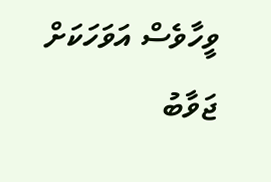ވީހާވެސް އަވަހަކަށް ޖަވާބު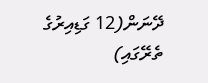ދޭނަން(12 ގަޑިއިރުގެ ތެރޭގައި)